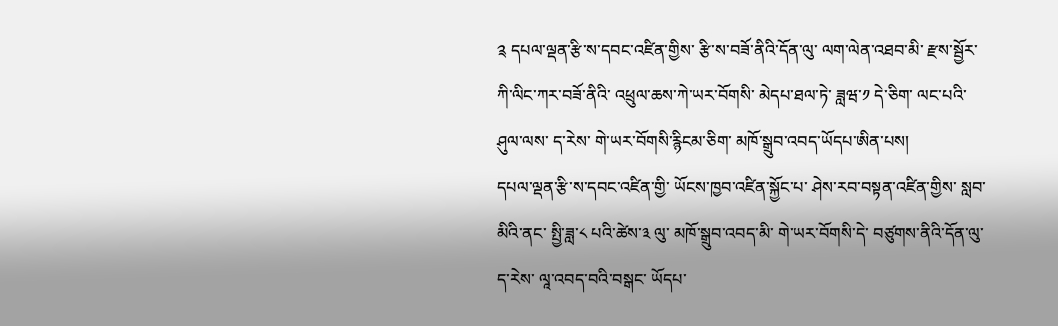༉ དཔལ་ལྡན་རྩི་ས་དབང་འཛིན་གྱིས་ རྩི་ས་བཟོ་ནིའི་དོན་ལུ་ ལག་ལེན་འཐབ་མི་ རྫས་སྦྱོར་ཀི་ལིང་ཀར་བཟོ་ནིའི་ འཕྲུལ་ཆས་ཀེ་ཡར་བོགསི་ མེདཔ་ཐལ་ཏེ་ ཟླཝ་༡ དེ་ཅིག་ ལང་པའི་ཤུལ་ལས་ ད་རེས་ གེ་ཡར་བོགསི་རྙིངམ་ཅིག་ མཁོ་སྒྲུབ་འབད་ཡོདཔ་ཨིན་པས།
དཔལ་ལྡན་རྩི་ས་དབང་འཛིན་གྱི་ ཡོངས་ཁྱབ་འཛིན་སྐྱོང་པ་ ཤེས་རབ་བསྟན་འཛིན་གྱིས་ སླབ་མིའི་ནང་ སྤྱི་ཟླ་༨ པའི་ཚེས་༣ ལུ་ མཁོ་སྒྲུབ་འབད་མི་ གེ་ཡར་བོགསི་དེ་ བཙུགས་ནིའི་དོན་ལུ་ ད་རེས་ ལཱ་འབད་བའི་བསྒང་ ཡོདཔ་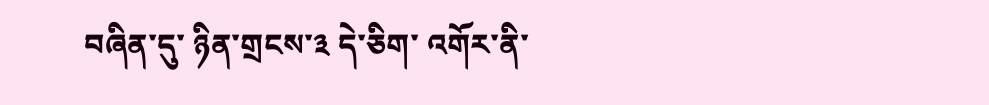བཞིན་དུ་ ཉིན་གྲངས་༣ དེ་ཅིག་ འགོར་ནི་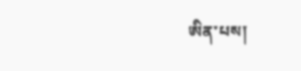ཨིན་པས།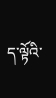ད་ལྟོའི་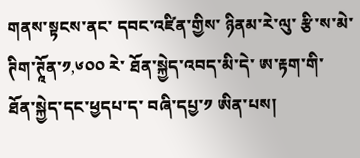གནས་སྟངས་ནང་ དབང་འཛིན་གྱིས་ ཉིནམ་རེ་ལུ་ རྩི་ས་མེ་ཊིག་ཊཱོན་༡,༦༠༠ རེ་ ཐོན་སྐྱེད་འབད་མི་དེ་ ཨ་རྟག་གི་ ཐོན་སྐྱེད་དང་ཕྱདཔ་ད་ བཞི་དཔྱ་༡ ཨིན་པས།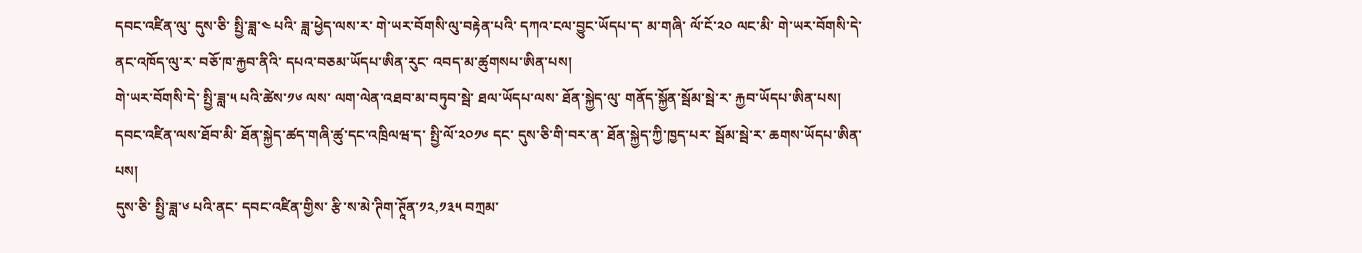དབང་འཛིན་ལུ་ དུས་ཅི་ སྤྱི་ཟླ་༤ པའི་ ཟླ་ཕྱེད་ལས་ར་ གེ་ཡར་བོགསི་ལུ་བརྟེན་པའི་ དཀའ་ངལ་བྱུང་ཡོདཔ་ད་ མ་གཞི་ ལོ་ངོ་༢༠ ལང་མི་ གེ་ཡར་བོགསི་དེ་ ནང་འཁོད་ལུ་ར་ བཅོ་ཁ་རྐྱབ་ནིའི་ དཔའ་བཅམ་ཡོདཔ་ཨིན་རུང་ འབད་མ་ཚུགསཔ་ཨིན་པས།
གེ་ཡར་བོགསི་དེ་ སྤྱི་ཟླ་༥ པའི་ཚེས་༡༦ ལས་ ལག་ལེན་འཐབ་མ་བཏུབ་སྦེ་ ཐལ་ཡོདཔ་ལས་ ཐོན་སྐྱེད་ལུ་ གནོད་སྐྱོན་སྦོམ་སྦེ་ར་ རྐྱབ་ཡོདཔ་ཨིན་པས།
དབང་འཛིན་ལས་ཐོབ་མི་ ཐོན་སྐྱེད་ཚད་གཞི་ཚུ་དང་འཁྲིལཝ་ད་ སྤྱི་ལོ་༢༠༡༦ དང་ དུས་ཅི་གི་བར་ན་ ཐོན་སྐྱེད་ཀྱི་ཁྱད་པར་ སྦོམ་སྦེ་ར་ ཆགས་ཡོདཔ་ཨིན་པས།
དུས་ཅི་ སྤྱི་ཟླ་༦ པའི་ནང་ དབང་འཛིན་གྱིས་ རྩི་ས་མེ་ཊིག་ཊཱོན་༡༢,༡༣༥ བཀྲམ་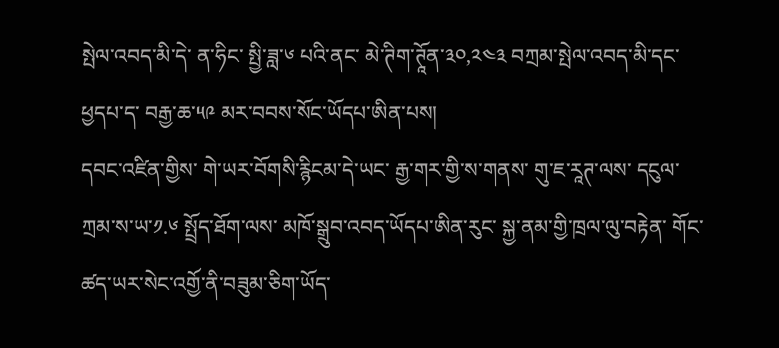སྤེལ་འབད་མི་དེ་ ན་ཧིང་ སྤྱི་ཟླ་༦ པའི་ནང་ མེ་ཊིག་ཊཱོན་༣༠,༢༤༣ བཀྲམ་སྤེལ་འབད་མི་དང་ཕྱདཔ་ད་ བརྒྱ་ཆ་༥༩ མར་བབས་སོང་ཡོདཔ་ཨིན་པས།
དབང་འཛིན་གྱིས་ གེ་ཡར་བོགསི་རྙིངམ་དེ་ཡང་ རྒྱ་གར་གྱི་ས་གནས་ གུ་ཇ་རཱཊ་ལས་ དངུལ་ཀྲམ་ས་ཡ་༡.༦ སྤྲོད་ཐོག་ལས་ མཁོ་སྒྲུབ་འབད་ཡོདཔ་ཨིན་རུང་ སྐྱ་ནམ་གྱི་ཁྲལ་ལུ་བརྟེན་ གོང་ཚད་ཡར་སེང་འགྱོ་ནི་བཟུམ་ཅིག་ཡོད་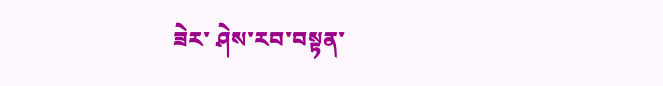ཟེར་ ཤེས་རབ་བསྟན་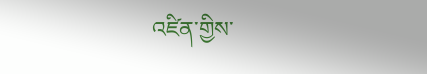འཛིན་གྱིས་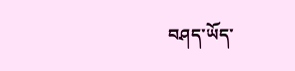བཤད་ཡོད་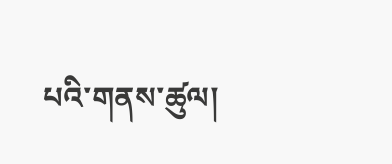པའི་གནས་ཚུལ།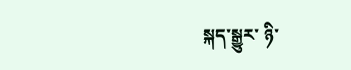སྐད་སྒྱུར་ ཉི་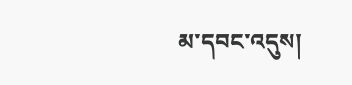མ་དབང་འདུས།